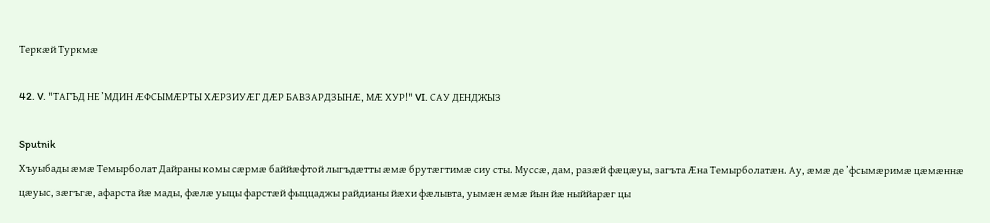Теркæй Туркмæ

42. V. "ТАГЪД НЕ ’МДИН ÆФСЫМÆРТЫ ХÆРЗИУÆГ ДÆР БАВЗАРДЗЫНÆ, МÆ ХУР!" VI. САУ ДЕНДЖЫЗ

Sputnik
Хъуыбады æмæ Темырболат Дайраны комы сæрмæ баййæфтой лыгъдæтты æмæ брутæгтимæ сиу сты. Муссæ, дам, разæй фæцæуы, загъта Æна Темырболатæн. Ау, æмæ де ’фсымæримæ цæмæннæ цæуыс, зæгъгæ, афарста йæ мады, фæлæ уыцы фарстæй фыццаджы райдианы йæхи фæлывта, уымæн æмæ йын йæ ныййарæг цы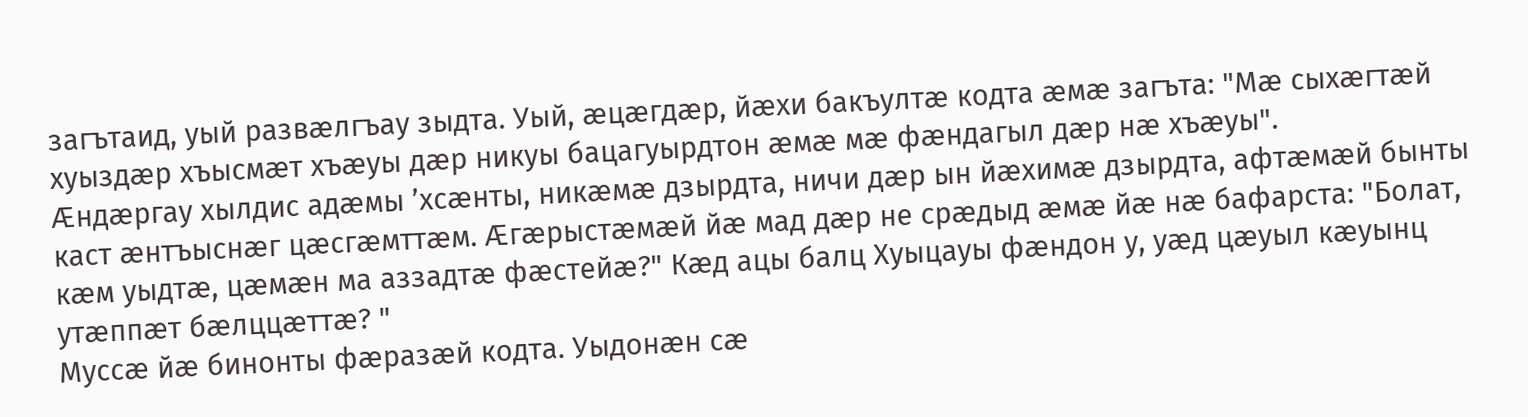загътаид, уый развæлгъау зыдта. Уый, æцæгдæр, йæхи бакъултæ кодта æмæ загъта: "Мæ сыхæгтæй хуыздæр хъысмæт хъæуы дæр никуы бацагуырдтон æмæ мæ фæндагыл дæр нæ хъæуы".
Æндæргау хылдис адæмы ’хсæнты, никæмæ дзырдта, ничи дæр ын йæхимæ дзырдта, афтæмæй бынты каст æнтъыснæг цæсгæмттæм. Æгæрыстæмæй йæ мад дæр не срæдыд æмæ йæ нæ бафарста: "Болат, кæм уыдтæ, цæмæн ма аззадтæ фæстейæ?" Кæд ацы балц Хуыцауы фæндон у, уæд цæуыл кæуынц утæппæт бæлццæттæ? "
Муссæ йæ бинонты фæразæй кодта. Уыдонæн сæ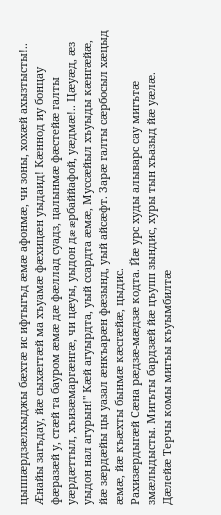цыппæрдзæлхыджы бæхтæ ис ифтыгъд æмæ афонмæ, чи зоны, хохæй ахызтысты!.. Æнайы загъдау, йæ сыхæгтæй ма хъуамæ фæхицæн уыдаид! Кæннод иу бонцау фæразæй у, стæй та бауром æмæ дæ фæллад суадз, цалынмæ фæстейæ галты уæрдæттыл, хъизæмаргæнгæ, чи цæуы, уыдон дæ æрбаййафой, уæдмæ!.. Цæуæд, æз уыдон нал агурын!" Кæй агуырдта, уый ссардта æмæ, Муссæйыл хъуыды кæнгæйæ, йæ зæрдæйы цы уазал æнкъарæн фæзынд, уый айсæфт. Зарæ галты сæрбосыл хæцыд æмæ, йæ къæхты бынмæ кæсгæйæ, цыдис.
Рахизæрдыгæй Сæна рæдзæ-мæдзæ кодта. Йæ урс худы алыварс сау мигътæ змæлыдысты. Мигъты бардзæй йæ цъупп зындис, хуры тын хъазыд йæ уæлæ. Дæлейæ Терчы комы мигъы къуымбилтæ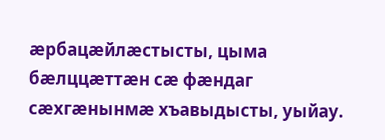æрбацæйлæстысты, цыма бæлццæттæн сæ фæндаг сæхгæнынмæ хъавыдысты, уыйау.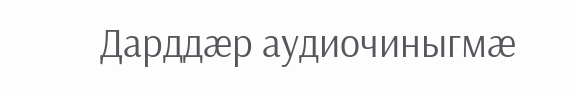Дарддæр аудиочиныгмæ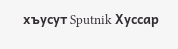хъусут Sputnik Хуссар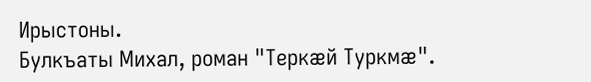Ирыстоны.
Булкъаты Михал, роман "Теркæй Туркмæ".